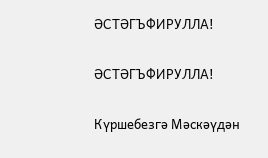ӘСТӘГЪФИРУЛЛА!

ӘСТӘГЪФИРУЛЛА!

Күршебезгә Мәскәүдән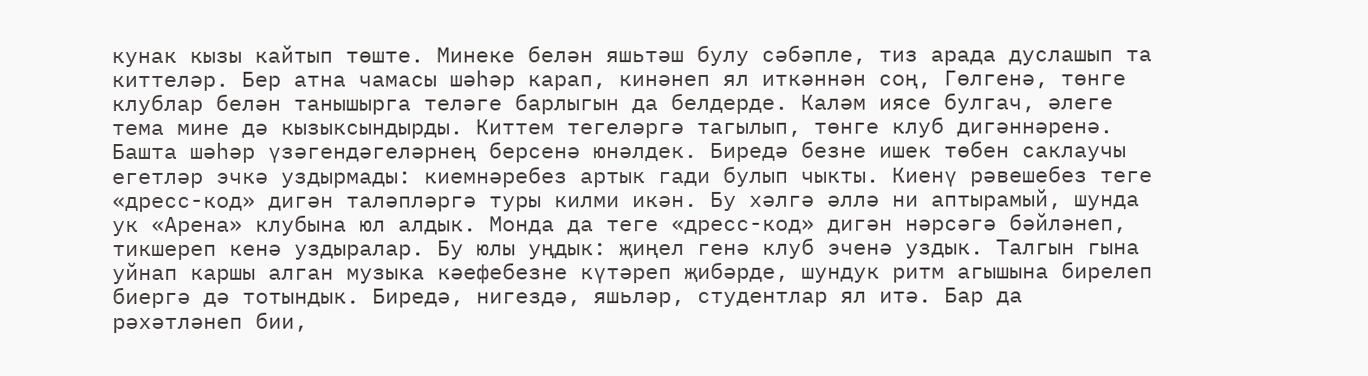кунак кызы кайтып төште. Минеке белән яшьтәш булу сәбәпле, тиз арада дуслашып та киттеләр. Бер атна чамасы шәһәр карап, кинәнеп ял иткәннән соң, Гөлгенә, төнге клублар белән танышырга теләге барлыгын да белдерде. Каләм иясе булгач, әлеге тема мине дә кызыксындырды. Киттем тегеләргә тагылып, төнге клуб дигәннәренә. Башта шәһәр үзәгендәгеләрнең берсенә юнәлдек. Биредә безне ишек төбен саклаучы егетләр эчкә уздырмады: киемнәребез артык гади булып чыкты. Киенү рәвешебез теге «дресс-код» дигән таләпләргә туры килми икән. Бу хәлгә әллә ни аптырамый, шунда ук «Арена» клубына юл алдык. Монда да теге «дресс-код» дигән нәрсәгә бәйләнеп, тикшереп кенә уздыралар. Бу юлы уңдык: җиңел генә клуб эченә уздык. Талгын гына уйнап каршы алган музыка кәефебезне күтәреп җибәрде, шундук ритм агышына бирелеп биергә дә тотындык. Биредә, нигездә, яшьләр, студентлар ял итә. Бар да рәхәтләнеп бии,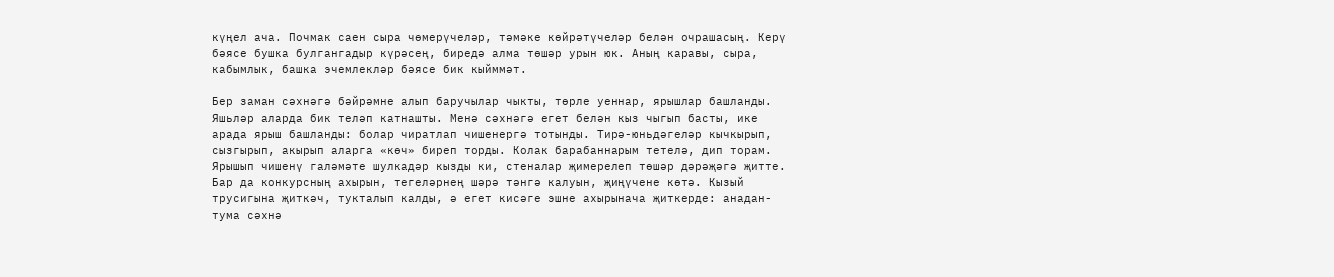күңел ача. Почмак саен сыра чөмерүчеләр, тәмәке көйрәтүчеләр белән очрашасың. Керү бәясе бушка булгангадыр күрәсең, биредә алма төшәр урын юк. Аның каравы, сыра, кабымлык, башка эчемлекләр бәясе бик кыйммәт.

Бер заман сәхнәгә бәйрәмне алып баручылар чыкты, төрле уеннар, ярышлар башланды. Яшьләр аларда бик теләп катнашты. Менә сәхнәгә егет белән кыз чыгып басты, ике арада ярыш башланды: болар чиратлап чишенергә тотынды. Тирә-юньдәгеләр кычкырып, сызгырып, акырып аларга «көч» биреп торды. Колак барабаннарым тетелә, дип торам. Ярышып чишенү галәмәте шулкадәр кызды ки, стеналар җимерелеп төшәр дәрәҗәгә җитте. Бар да конкурсның ахырын, тегеләрнең шәрә тәнгә калуын, җиңүчене көтә. Кызый трусигына җиткәч, тукталып калды, ә егет кисәге эшне ахырынача җиткерде: анадан-тума сәхнә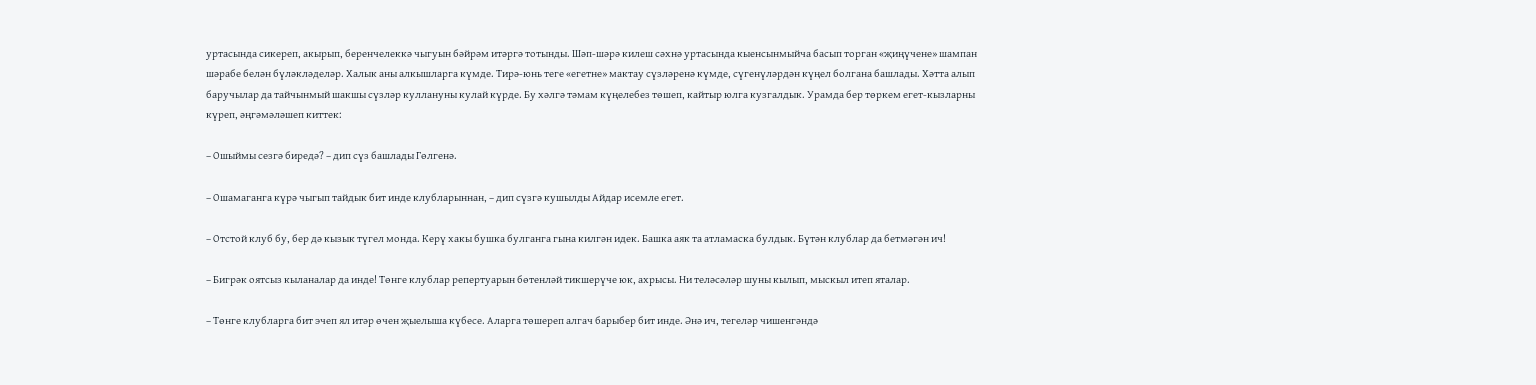уртасында сикереп, акырып, беренчелеккә чыгуын бәйрәм итәргә тотынды. Шәп-шәрә килеш сәхнә уртасында кыенсынмыйча басып торган «җиңүчене» шампан шәрабе белән бүләкләделәр. Халык аны алкышларга күмде. Тирә-юнь теге «егетне» мактау сүзләренә күмде, сүгенүләрдән күңел болгана башлады. Хәтта алып баручылар да тайчынмый шакшы сүзләр куллануны кулай күрде. Бу хәлгә тәмам күңелебез төшеп, кайтыр юлга кузгалдык. Урамда бер төркем егет-кызларны күреп, әңгәмәләшеп киттек:

– Ошыймы сезгә биредә? – дип сүз башлады Гөлгенә.

– Ошамаганга күрә чыгып тайдык бит инде клубларыннан, – дип сүзгә кушылды Айдар исемле егет.

– Отстой клуб бу, бер дә кызык түгел монда. Керү хакы бушка булганга гына килгән идек. Башка аяк та атламаска булдык. Бүтән клублар да бетмәгән ич!

– Бигрәк оятсыз кыланалар да инде! Төнге клублар репертуарын бөтенләй тикшерүче юк, ахрысы. Ни теләсәләр шуны кылып, мыскыл итеп яталар.

– Төнге клубларга бит эчеп ял итәр өчен җыелыша күбесе. Аларга төшереп алгач барыбер бит инде. Әнә ич, тегеләр чишенгәндә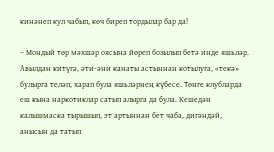кинәнеп кул чабып, көч биреп тордылар бар да!

– Мондый төр мәхшәр оясына йөреп бозылып бетә инде яшьләр. Авылдан китүгә, әти-әни канаты астыннан котылуга, «текә» булырга теләп, харап була яшьләрнең күбесе. Төнге клубларда еш кына наркотиклар сатып алырга да була. Кешедән калышмаска тырышып, эт артыннан бет чаба, дигәндәй, анысын да татып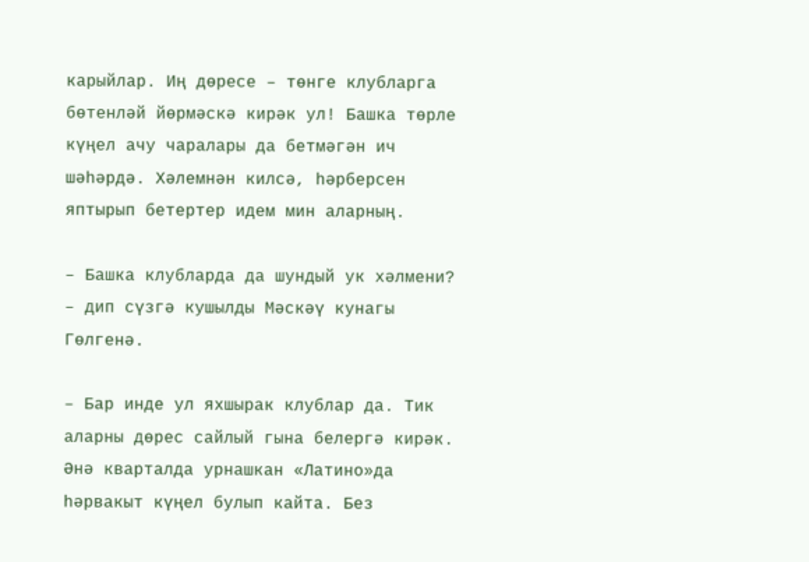карыйлар. Иң дөресе – төнге клубларга бөтенләй йөрмәскә кирәк ул! Башка төрле күңел ачу чаралары да бетмәгән ич шәһәрдә. Хәлемнән килсә, һәрберсен яптырып бетертер идем мин аларның.

– Башка клубларда да шундый ук хәлмени? – дип сүзгә кушылды Мәскәү кунагы Гөлгенә.

– Бар инде ул яхшырак клублар да. Тик аларны дөрес сайлый гына белергә кирәк. Әнә кварталда урнашкан «Латино»да һәрвакыт күңел булып кайта. Без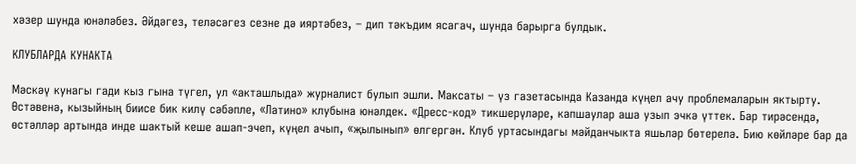хәзер шунда юнәләбез. Әйдәгез, теләсәгез сезне дә ияртәбез, – дип тәкъдим ясагач, шунда барырга булдык.

КЛУБЛАРДА КУНАКТА

Мәскәү кунагы гади кыз гына түгел, ул «акташлыда» журналист булып эшли. Максаты – үз газетасында Казанда күңел ачу проблемаларын яктырту. Өстәвенә, кызыйның биисе бик килү сәбәпле, «Латино» клубына юнәлдек. «Дресс-код» тикшерүләре, капшаулар аша узып эчкә үттек. Бар тирәсендә, өстәлләр артында инде шактый кеше ашап-эчеп, күңел ачып, «җылынып» өлгергән. Клуб уртасындагы мәйданчыкта яшьләр бөтерелә. Бию көйләре бар да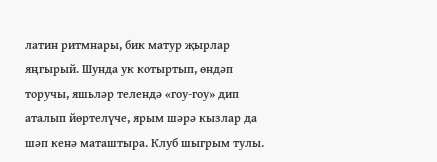латин ритмнары, бик матур җырлар яңгырый. Шунда ук котыртып, өндәп торучы, яшьләр телендә «гоу-гоу» дип аталып йөртелүче, ярым шәрә кызлар да шәп кенә маташтыра. Клуб шыгрым тулы.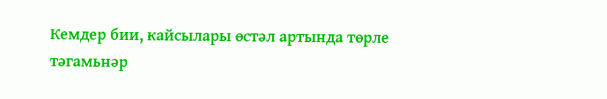Кемдер бии, кайсылары өстәл артында төрле тәгамьнәр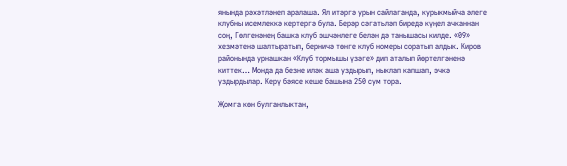янында рәхәтләнеп аралаша. Ял итәргә урын сайлаганда, курыкмыйча әлеге клубны исемлеккә кертергә була. Берәр сәгатьләп биредә күңел ачканнан соң, Гөлгенәнең башка клуб эшчәнлеге белән дә танышасы килде. «09» хезмәтенә шалтыратып, берничә төнге клуб номеры соратып алдык. Киров районында урнашкан «Клуб тормышы үзәге» дип аталып йөртелгәненә киттек… Монда да безне иләк аша уздырып, ныклап капшап, эчкә уздырдылар. Керү бәясе кеше башына 250 сум тора.

Җомга көн булганлыктан,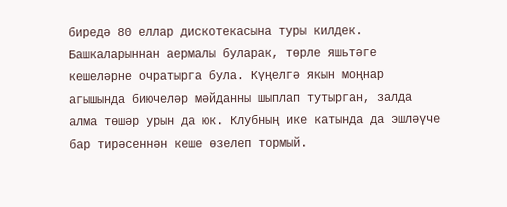биредә 80 еллар дискотекасына туры килдек. Башкаларыннан аермалы буларак, төрле яшьтәге кешеләрне очратырга була. Күңелгә якын моңнар агышында биючеләр мәйданны шыплап тутырган, залда алма төшәр урын да юк. Клубның ике катында да эшләүче бар тирәсеннән кеше өзелеп тормый.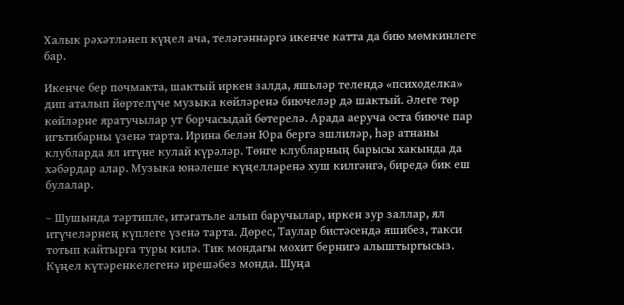Халык рәхәтләнеп күңел ача, теләгәннәргә икенче катта да бию мөмкинлеге бар.

Икенче бер почмакта, шактый иркен залда, яшьләр телендә «психоделка» дип аталып йөртелүче музыка көйләренә биючеләр дә шактый. Әлеге төр көйләрне яратучылар ут борчасыдай бөтерелә. Арада аеруча оста биюче пар игътибарны үзенә тарта. Ирина белән Юра бергә эшлиләр, һәр атнаны клубларда ял итүне кулай күрәләр. Төнге клубларның барысы хакында да хәбәрдар алар. Музыка юнәлеше күңелләренә хуш килгәнгә, биредә бик еш булалар.

– Шушында тәртипле, итәгатьле алып баручылар, иркен зур заллар, ял итүчеләрнең күплеге үзенә тарта. Дөрес, Таулар бистәсендә яшибез, такси тотып кайтырга туры килә. Тик мондагы мохит бернигә алыштыргысыз. Күңел күтәренкелегенә ирешәбез монда. Шуңа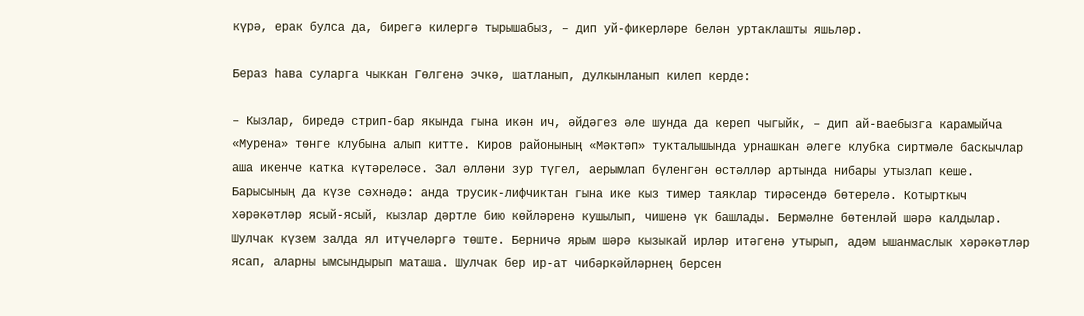күрә, ерак булса да, бирегә килергә тырышабыз, – дип уй-фикерләре белән уртаклашты яшьләр.

Бераз һава суларга чыккан Гөлгенә эчкә, шатланып, дулкынланып килеп керде:

– Кызлар, биредә стрип-бар якында гына икән ич, әйдәгез әле шунда да кереп чыгыйк, – дип ай-ваебызга карамыйча «Мурена» төнге клубына алып китте. Киров районының «Мәктәп» тукталышында урнашкан әлеге клубка сиртмәле баскычлар аша икенче катка күтәреләсе. Зал әлләни зур түгел, аерымлап бүленгән өстәлләр артында нибары утызлап кеше. Барысының да күзе сәхнәдә: анда трусик-лифчиктан гына ике кыз тимер таяклар тирәсендә бөтерелә. Котырткыч хәрәкәтләр ясый-ясый, кызлар дәртле бию көйләренә кушылып, чишенә үк башлады. Бермәлне бөтенләй шәрә калдылар. Шулчак күзем залда ял итүчеләргә төште. Берничә ярым шәрә кызыкай ирләр итәгенә утырып, адәм ышанмаслык хәрәкәтләр ясап, аларны ымсындырып маташа. Шулчак бер ир-ат чибәркәйләрнең берсен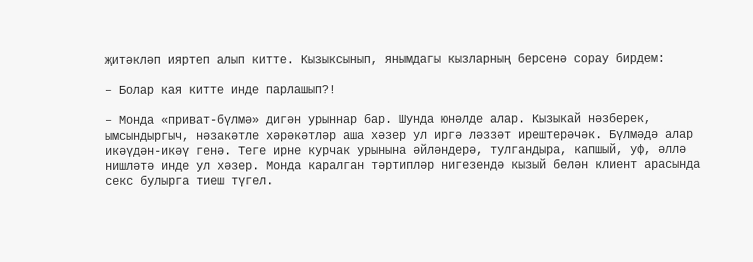җитәкләп ияртеп алып китте. Кызыксынып, янымдагы кызларның берсенә сорау бирдем:

– Болар кая китте инде парлашып?!

– Монда «приват-бүлмә» дигән урыннар бар. Шунда юнәлде алар. Кызыкай нәзберек, ымсындыргыч, нәзакәтле хәрәкәтләр аша хәзер ул иргә ләззәт ирештерәчәк. Бүлмәдә алар икәүдән-икәү генә. Теге ирне курчак урынына әйләндерә, тулгандыра, капшый, уф, әллә нишләтә инде ул хәзер. Монда каралган тәртипләр нигезендә кызый белән клиент арасында секс булырга тиеш түгел.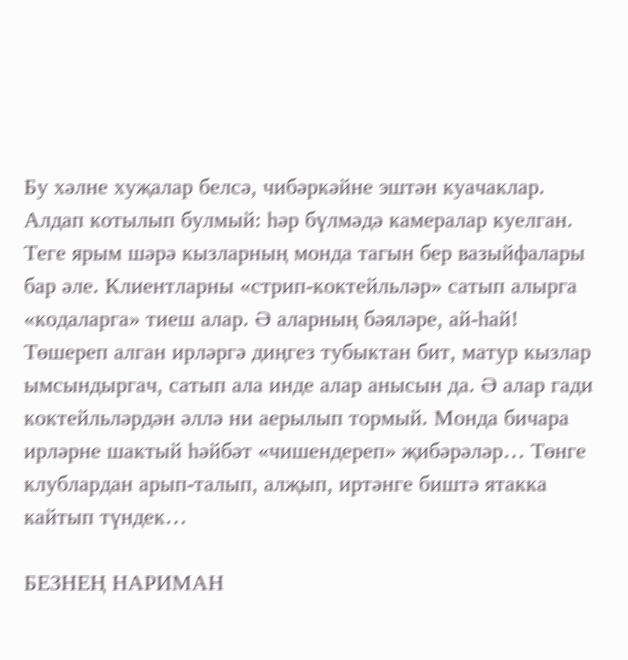Бу хәлне хуҗалар белсә, чибәркәйне эштән куачаклар. Алдап котылып булмый: һәр бүлмәдә камералар куелган. Теге ярым шәрә кызларның монда тагын бер вазыйфалары бар әле. Клиентларны «стрип-коктейльләр» сатып алырга «кодаларга» тиеш алар. Ә аларның бәяләре, ай-һай! Төшереп алган ирләргә диңгез тубыктан бит, матур кызлар ымсындыргач, сатып ала инде алар анысын да. Ә алар гади коктейльләрдән әллә ни аерылып тормый. Монда бичара ирләрне шактый һәйбәт «чишендереп» җибәрәләр… Төнге клублардан арып-талып, алҗып, иртәнге биштә ятакка кайтып түндек…

БЕЗНЕҢ НАРИМАН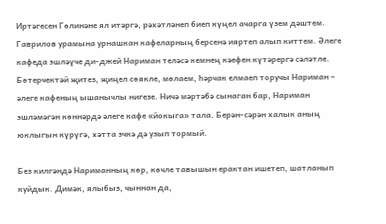Иртәгесен Гөлинәне ял итәргә, рәхәтләнеп биеп күңел ачарга үзем дәштем. Гаврилов урамына урнашкан кафеларның берсенә ияртеп алып киттем. Әлеге кафеда эшләүче ди-джей Нариман теләсә кемнең кәефен күтәрергә сәләтле. Бөтерчектәй җитез, җиңел сөякле, мөлаем, һәрчак елмаеп торучы Нариман – әлеге кафеның ышанычлы нигезе. Ничә мәртәбә сынаган бар, Нариман эшләмәгән көннәрдә әлеге кафе «йокыга» тала. Берән-сәрән халык аның юклыгын күрүгә, хәтта эчкә дә узып тормый.

Без килгәндә Нариманның көр, көчле тавышын ерактан ишетеп, шатланып куйдык. Димәк, ялыбыз, чыннан да,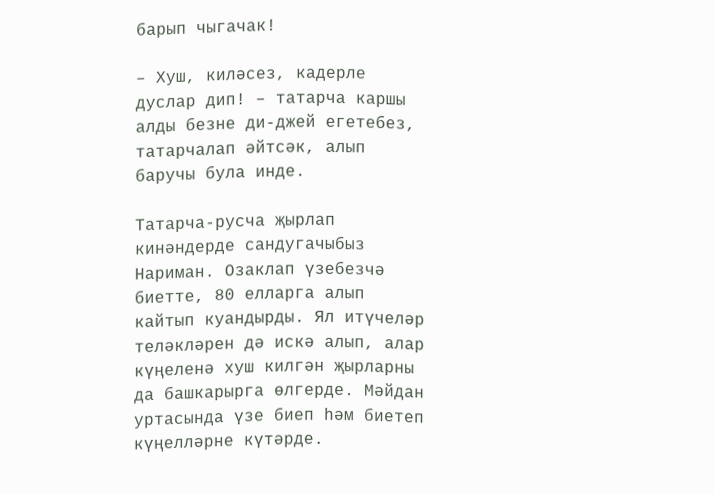барып чыгачак!

– Хуш, киләсез, кадерле дуслар дип! – татарча каршы алды безне ди-джей егетебез, татарчалап әйтсәк, алып баручы була инде.

Татарча-русча җырлап кинәндерде сандугачыбыз Нариман. Озаклап үзебезчә биетте, 80 елларга алып кайтып куандырды. Ял итүчеләр теләкләрен дә искә алып, алар күңеленә хуш килгән җырларны да башкарырга өлгерде. Мәйдан уртасында үзе биеп һәм биетеп күңелләрне күтәрде.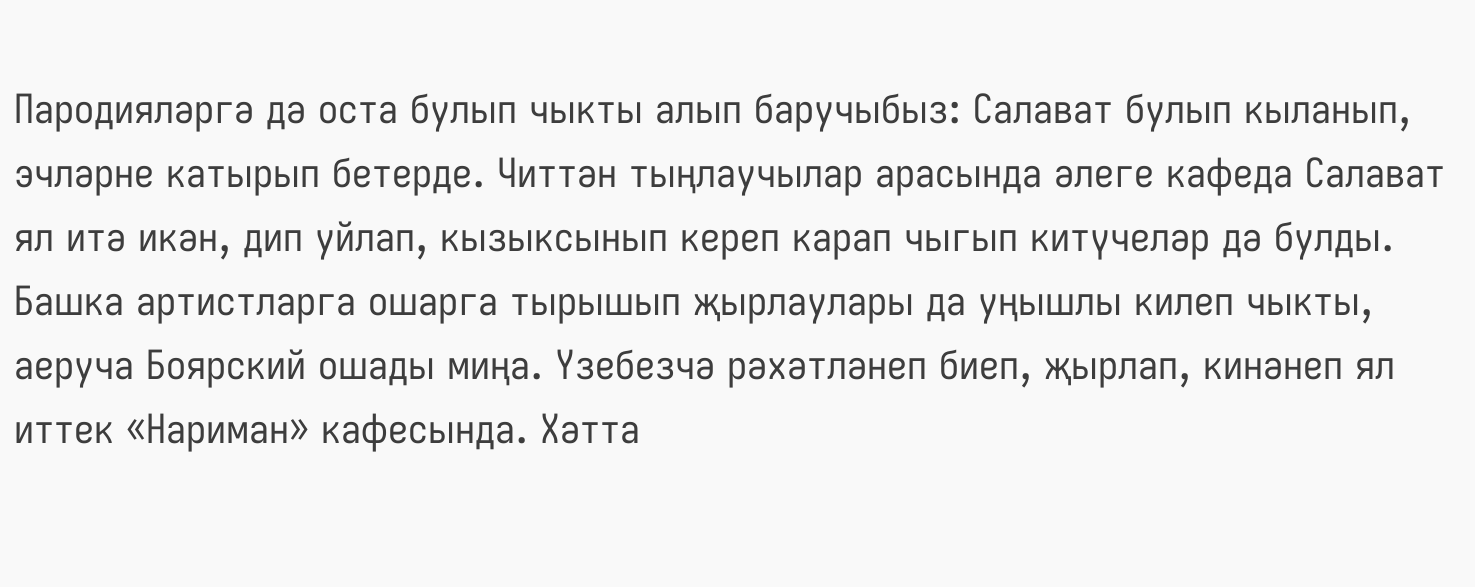Пародияләргә дә оста булып чыкты алып баручыбыз: Салават булып кыланып, эчләрне катырып бетерде. Читтән тыңлаучылар арасында әлеге кафеда Салават ял итә икән, дип уйлап, кызыксынып кереп карап чыгып китүчеләр дә булды. Башка артистларга ошарга тырышып җырлаулары да уңышлы килеп чыкты, аеруча Боярский ошады миңа. Үзебезчә рәхәтләнеп биеп, җырлап, кинәнеп ял иттек «Нариман» кафесында. Хәтта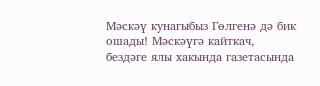Мәскәү кунагыбыз Гөлгенә дә бик ошады! Мәскәүгә кайткач, бездәге ялы хакында газетасында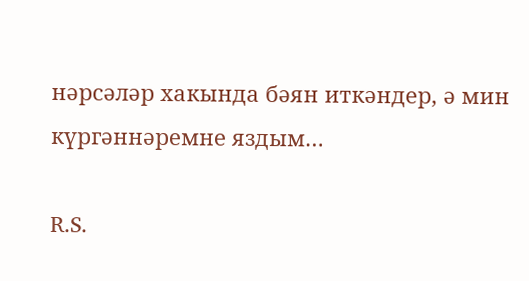нәрсәләр хакында бәян иткәндер, ә мин күргәннәремне яздым…

R.S.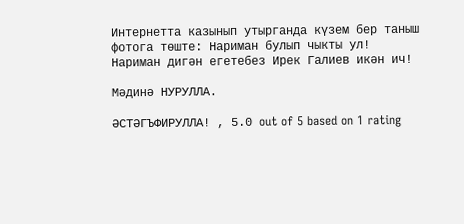Интернетта казынып утырганда күзем бер таныш фотога төште: Нариман булып чыкты ул! Нариман дигән егетебез Ирек Галиев икән ич!

Мәдинә НУРУЛЛА.

ӘСТӘГЪФИРУЛЛА! , 5.0 out of 5 based on 1 rating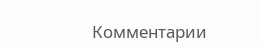Комментарии